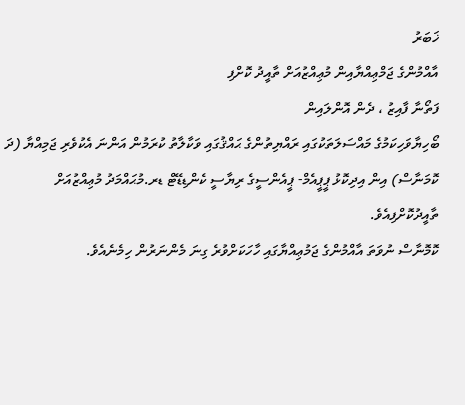ޚަބަރު
އާއްމުންގެ ޖަމްޢިއްޔާއިން މުޢިއްޒުއަށް ތާއީދު ކޮށްފި
ފަތޯނާ ފާއިޒު ، ދެން އޮންލައިން
ބޯހިޔާވަހިކަމުގެ މައްސަލަތަކުގައި ރައްޔިތުންގެ ޙައްޤުގައި ވަކާލާތު ކުރަމުން އަންނަ އެކުވެރި ޖަމިއްޔާ (ދަ ކޮމަނާސް) އިން އިދިކޮޅު ޕީޕީއެމް- ޕީއެންސީގެ ރިޔާސީ ކެންޑިޑޭޓް ޑރ.މުޙައްމަދު މުޢިއްޒުއަށް ތާއީދުކޮށްފިއެވެ.
ކޮމޮނާސް ނުވަތަ އާއްމުންގެ ޖަމުޢިއްޔާގައި ހާހަކަށްވުރެ ގިނަ މެންނަރުން ހިމެނެއެވެ.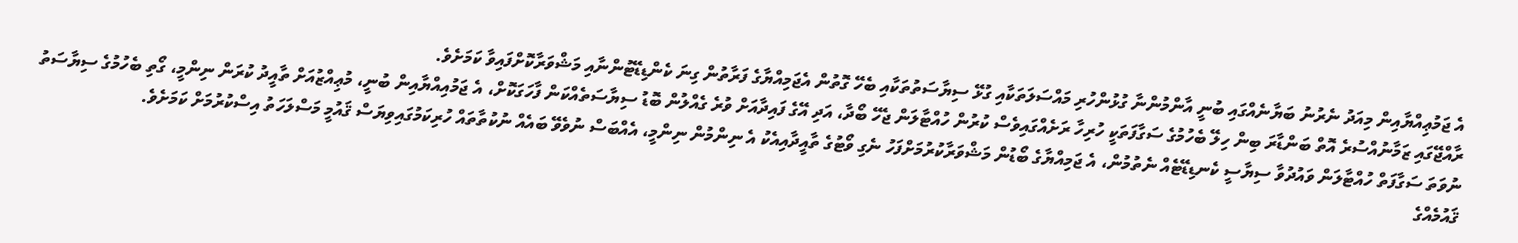އެ ޖަމުޢިއްޔާއިން މިއަދު ނެރުނު ބަޔާނެއްގައި ބުނީ އާންމުންނާ ގުޅުންހުރި މައްސަލަތަކާއި ގުޅޭ ސިޔާސަތުތަކާއި ބެހޭ ގޮތުން އެޖަމިއްޔާގެ ފަރާތުން ގިނަ ކެންޑިޑޭޓުންނާއި މަޝްވަރާކޮށްފައިވާ ކަމަށެވެ.
ރާއްޖޭގައި ޒަމާނުއްސުރެ އޮތް ބަންޑާރަ ބިން ހިލޭ ބެހުމުގެ ސަގާފަތަކީ ހުރިހާ ރަށެއްގައިވެސް ކުރުން ހުއްޓާލަން ޖެހޭ ބޯދާ، އަދި އޭގެ ފައިދާއަށް ވުރެ ގެއްލުން ބޮޑު ސިޔާސަތެއްކަން ފާހަގަކޮށް، އެ ޖަމުއިއްޔާއިން ބުނީ، މުޢިއްޒުއަށް ތާއީދު ކުރަން ނިންމީ، ގޯތި ބެހުމުގެ ސިޔާސަތު ނުވަތަ ސަގާފަތް ހުއްޓާލަން ވައުދުވާ ސިޔާސީ ކެނޑިޑޭޓެއް ނެތުމުން، އެ ޖަމިއްޔާގެ ބޯޑުން މަޝްވަރާކުރުމަށްފަހު ނެގި ވޯޓުގެ ތާއީދާއިއެކު އެ ނިންމުން ނިންމީ، އެއްބަސް ނުވެވޭ ބައެއް ނުކުތާތައް ހުރިކަމުގައިވިޔަސް ޤައުމީ މަސްލަހަތު އިސްކުރުމަށް ކަމަށެވެ.
ޤައުމެއްގެ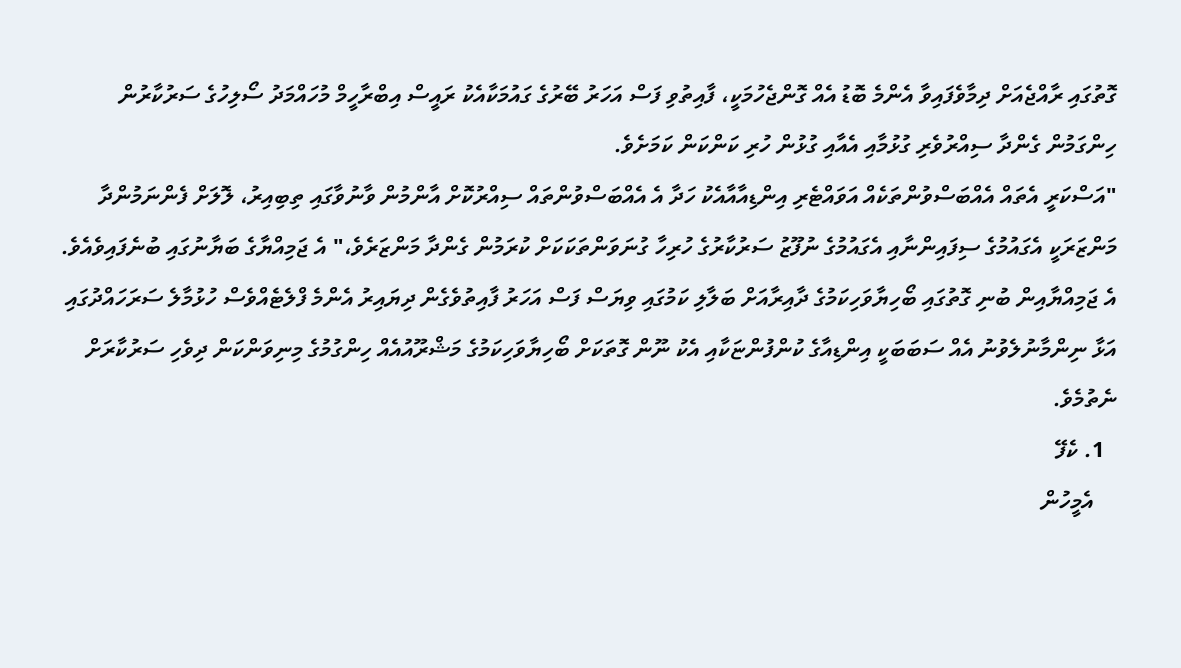ގޮތުގައި ރާއްޖެއަށް ދިމާވެފައިވާ އެންމެ ބޮޑު އެއް ގޮންޖެހުމަކީ، ފާއިތުވި ފަސް އަހަރު ބޭރުގެ ގައުމަކާއެކު ރައީސް އިބްރާހީމް މުހައްމަދު ސޯލިހުގެ ސަރުކާރުން ހިންގަމުން ގެންދާ ސިއްރުވެރި ގުޅުމާއި އެއާއި ގުޅުން ހުރި ކަންކަން ކަމަށެވެ.
"އަސްކަރީ އެތައް އެއްބަސްވުންތަކެއް އަވައްޓެރި އިންޑިއާއާއެކު ހަދާ އެ އެއްބަސްވުންތައް ސިއްރުކޮށް އާންމުން ވާނުވާގައި ތިބިއިރު، ލޮލަށް ފެންނަމުންދާ މަންޒަރަކީ އެގައުމުގެ ސިފައިންނާއި އެގައުމުގެ ނުފޫޒު ސަރުކާރުގެ ހުރިހާ ގުނަވަންތަކަކަށް ކުރަމުން ގެންދާ މަންޒަރެވެ،" އެ ޖަމިއްޔާގެ ބަޔާނުގައި ބުނެފައިވެއެވެ.
އެ ޖަމިއްޔާއިން ބުނި ގޮތުގައި ބޯހިޔާވަހިކަމުގެ ދާއިރާއަށް ބަލާލި ކަމުގައި ވިޔަސް ފަސް އަހަރު ފާއިތުވެގެން ދިޔައިރު އެންމެ ފްލެޓެއްވެސް ހުޅުމާލެ ސަރަހައްދުގައި އަޅާ ނިންމާނުލެވުނު އެއް ސަބަބަކީ އިންޑިއާގެ ކުންފުންޏަކާއި އެކު ނޫން ގޮތަކަށް ބޯހިޔާވަހިކަމުގެ މަޝްރޫއުއެއް ހިންގުމުގެ މިނިވަންކަން ދިވެހި ސަރުކާރަށް ނެތުމެވެ.
  1. ކެފޭ
    އެމީހުން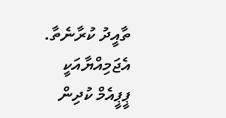ތާއީދު ކުރާނެތާ. އެޖަމިއްޔާއަކީ ޕީޕީއެމް ކުދިން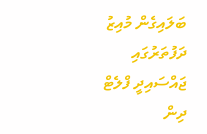ބަލައިގެން މުއިޒު ދަފުތަރުގައި ޖައްސައިދީ ފްލެޓް ދިން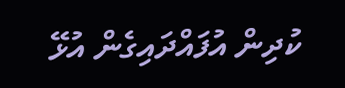ކުދިން އުފައްދައިގެން އުޅޭ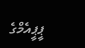ޕީޕީއެމްގެ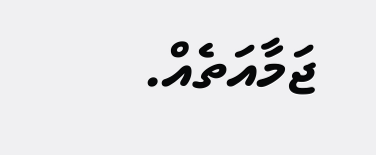ޖަމާއަތެއް.